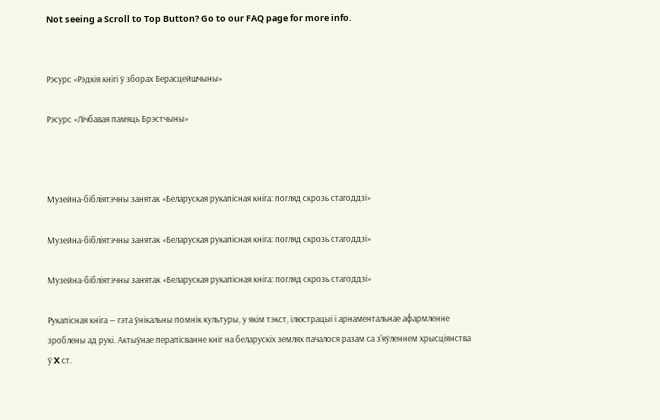Not seeing a Scroll to Top Button? Go to our FAQ page for more info.


Рэсурс «Рэдкія кнігі ў зборах Берасцейшчыны»

Рэсурс «Лічбавая памяць Брэстчыны»



Музейна-бібліятэчны занятак «Беларуская рукапісная кніга: погляд скрозь стагоддзі»

Музейна-бібліятэчны занятак «Беларуская рукапісная кніга: погляд скрозь стагоддзі»

Музейна-бібліятэчны занятак «Беларуская рукапісная кніга: погляд скрозь стагоддзі»

Рукапісная кніга — гэта ўнікальны помнік культуры, у якім тэкст, ілюстрацыі і арнаментальнае афармленне зроблены ад рукі. Актыўнае перапісванне кніг на беларускіх землях пачалося разам са з'яўленнем хрысціянства ў X ст.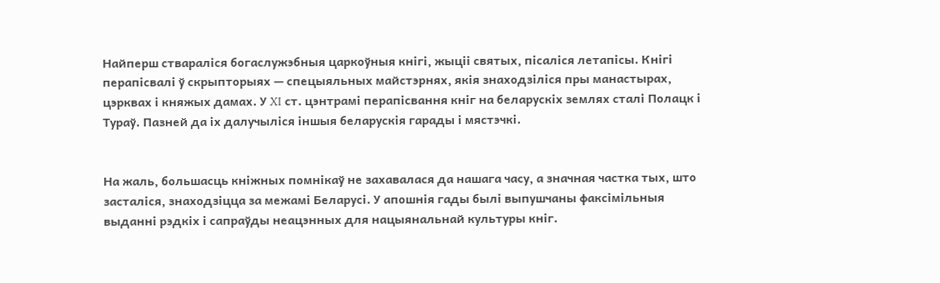Найперш ствараліся богаслужэбныя царкоўныя кнігі, жыціі святых, пісаліся летапісы. Кнігі перапісвалі ў скрыпторыях — спецыяльных майстэрнях, якія знаходзіліся пры манастырах, цэрквах і княжых дамах. У XI ст. цэнтрамі перапісвання кніг на беларускіх землях сталі Полацк і Тураў. Пазней да іх далучыліся іншыя беларускія гарады і мястэчкі.


На жаль, большасць кніжных помнікаў не захавалася да нашага часу, а значная частка тых, што засталіся, знаходзіцца за межамі Беларусі. У апошнія гады былі выпушчаны факсімільныя выданні рэдкіх і сапраўды неацэнных для нацыянальнай культуры кніг.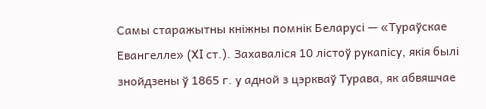Самы старажытны кніжны помнік Беларусі — «Тураўскае Евангелле» (XI ст.). Захаваліся 10 лістоў рукапісу, якія былі знойдзены ў 1865 г. у адной з цэркваў Турава, як абвяшчае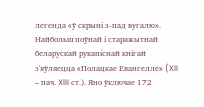легенда «ў скрыні з-пад вугалю». Найбольш поўнай і старажытнай беларускай рукапіснай кнігай з'яўляецца «Полацкае Евангелле» (XII – пач. XIII ст.). Яно ўключае 172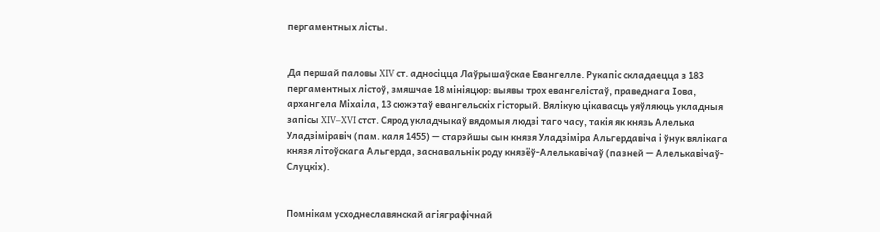пергаментных лісты.


Да першай паловы XIV ст. адносіцца Лаўрышаўскае Евангелле. Рукапіс складаецца з 183 пергаментных лістоў, змяшчае 18 мініяцюр: выявы трох евангелістаў, праведнага Іова, архангела Міхаіла, 13 сюжэтаў евангельскіх гісторый. Вялікую цікавасць уяўляюць укладныя запісы XIV–XVI стст. Сярод укладчыкаў вядомыя людзі таго часу, такія як князь Алелька Уладзіміравіч (пам. каля 1455) — старэйшы сын князя Уладзіміра Альгердавіча і ўнук вялікага князя літоўскага Альгерда, заснавальнік роду князёў-Алелькавічаў (пазней — Алелькавічаў-Слуцкіх).


Помнікам усходнеславянскай агіяграфічнай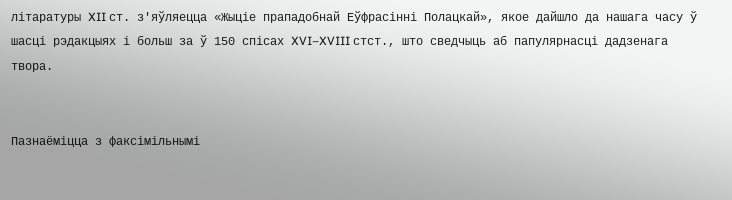літаратуры XII ст. з'яўляецца «Жыціе прападобнай Еўфрасінні Полацкай», якое дайшло да нашага часу ў шасці рэдакцыях і больш за ў 150 спісах XVI–XVIII стст., што сведчыць аб папулярнасці дадзенага твора.


Пазнаёміцца з факсімільнымі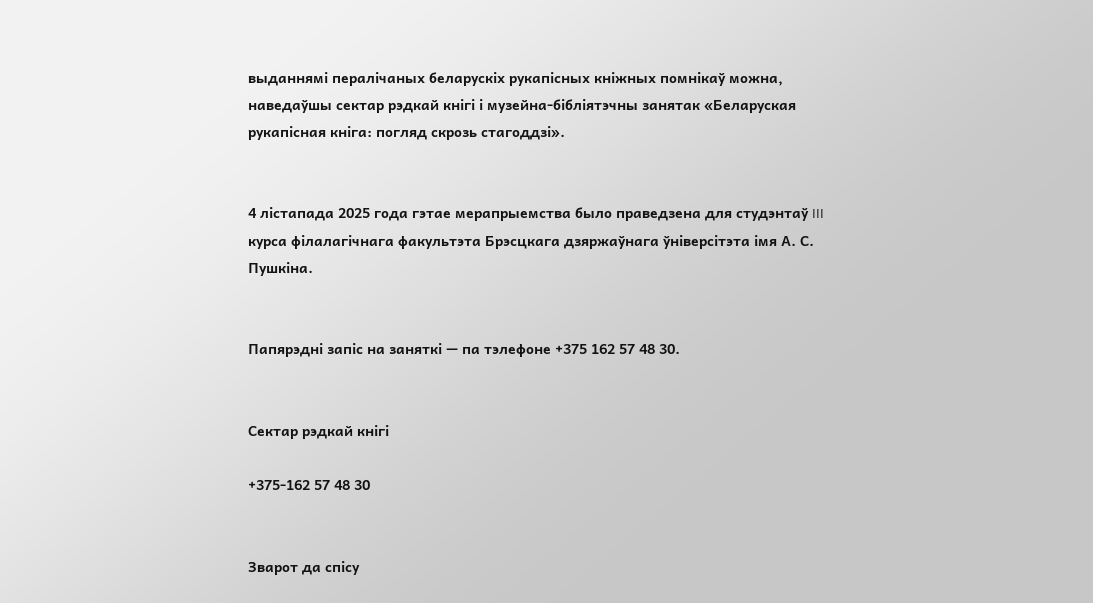выданнямі пералічаных беларускіх рукапісных кніжных помнікаў можна, наведаўшы сектар рэдкай кнігі і музейна-бібліятэчны занятак «Беларуская рукапісная кніга: погляд скрозь стагоддзі».


4 лістапада 2025 года гэтае мерапрыемства было праведзена для студэнтаў III курса філалагічнага факультэта Брэсцкага дзяржаўнага ўніверсітэта імя А. С. Пушкіна.


Папярэдні запіс на заняткі — па тэлефоне +375 162 57 48 30.


Сектар рэдкай кнігі

+375-162 57 48 30


Зварот да спісу